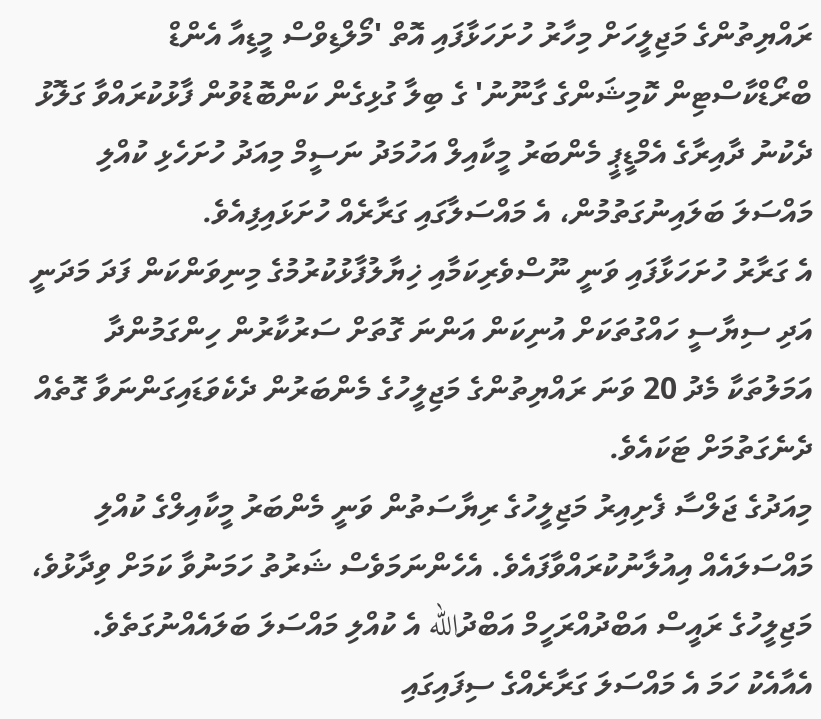ރައްޔިތުންގެ މަޖިލީހަށް މިހާރު ހުށަހަޅާފައި އޮތް 'މޯލްޑިވްސް މީޑިއާ އެންޑް ބްރޯޑްކާސްޓިން ކޮމިޝަންގެ ގާނޫނު' ގެ ބިލާ ގުޅިގެން ކަންބޮޑުވުން ފާޅުކުރައްވާ ގަލޮޅު ދެކުނު ދާއިރާގެ އެމްޑީޕީ މެންބަރު މީކާއިލް އަހުމަދު ނަސީމް މިއަދު ހުށަހެޅި ކުއްލި މައްސަލަ ބަލައިނުގަތުމުން، އެ މައްސަލާގައި ގަރާރެއް ހުށަޅައިފިއެވެ.
އެ ގަރާރު ހުށަހަޅާފައި ވަނީ ނޫސްވެރިކަމާއި ޚިޔާލުފާޅުކުރުމުގެ މިނިވަންކަން ފަދަ މަދަނީ އަދި ސިޔާސީ ހައްގުތަކަށް އުނިކަން އަންނަ ގޮތަށް ސަރުކާރުން ހިންގަމުންދާ އަމަލުތަކާ މެދު 20 ވަނަ ރައްޔިތުންގެ މަޖިލީހުގެ މެންބަރުން ދެކެވަޑައިގަންނަވާ ގޮތެއް ދެނެގަތުމަށް ޓަކައެވެ.
މިއަދުގެ ޖަލްސާ ފެށިއިރު މަޖިލީހުގެ ރިޔާސަތުން ވަނީ މެންބަރު މީކާއިލްގެ ކުއްލި މައްސަލައެއް އިއުލާނުކުރައްވާފައެވެ. އެހެންނަމަވެސް ޝަރުތު ހަމަނުވާ ކަމަށް ވިދާޅުވެ، މަޖިލީހުގެ ރައީސް އަބްދުއްރަހީމް އަބްދުالله އެ ކުއްލި މައްސަލަ ބަލައެއްނުގަތެވެ.
އެއާއެކު ހަމަ އެ މައްސަލަ ގަރާރެއްގެ ސިފައިގައި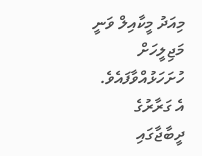މިއަދު މީކާއިލް ވަނީ މަޖިލީހަށް ހުށަހަޅުއްވާފައެވެ.
އެ ގަރާރުގެ ދީބާޖާގައި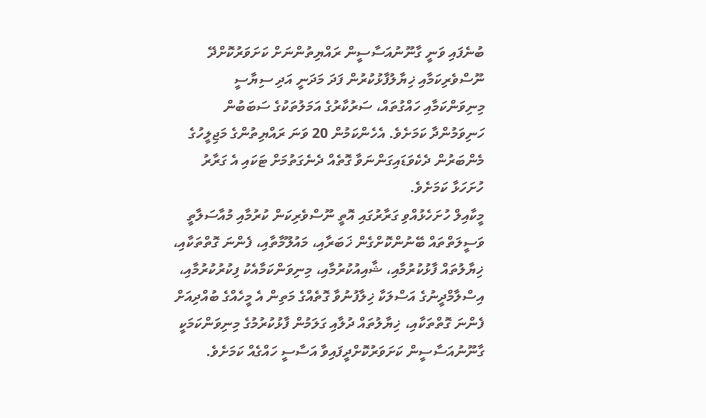ބުނެފައި ވަނީ ގާނޫނުއަސާސީން ރައްޔިތުންނަށް ކަށަވަރުކޮށްދޭ ނޫސްވެރިކަމާއި ޚިޔާލުފާޅުކުރުން ފަދަ މަދަނީ އަދި ސިޔާސީ މިނިވަންކަމާއި ހައްގުތައް، ސަރުކާރުގެ އަމަލުތަކުގެ ސަބަބުން ހަނިވަމުންދާ ކަމަށެވެ. އެހެންކަމުން 20 ވަނަ ރައްޔިތުންގެ މަޖިލީހުގެ މެންބަރުން ދެކެވަޑައިގަންނަވާ ގޮތެއް ދެނެގަތުމަށް ޓަކައި އެ ގަރާރު ހުށަހަޅާ ކަމަށެވެ.
މީކާއިލް ހުށަހެޅުއްވި ގަރާރުގައި އޮތީ ނޫސްވެރިކަން ކުރުމާއި މުއާސަލާތީ ވަސީލަތްތައް ބޭނުންކޮށްގެން ޚަބަރާއި، މައުލޫމާތާއި، ފެންނަ ގޮތްތަކާއި، ޚިޔާލުތައް ފާޅުކުރުމާއި، ޝާއިއުކުރުމާއި، މިނިވަންކަމާއެކު ފިކުރުކުރުމާއި، އިސްލާމްދީނުގެ އަސްލަކާ ޚިލާފުނުވާ ގޮތެއްގެ މަތިން އެ މީހެއްގެ ބުއްދިއަށް ފެންނަ ގޮތްތަކާއި، ޚިޔާލުތައް ދުލާއި ގަލަމުން ފާޅުކުރުމުގެ މިނިވަންކަމަކީ ގާނޫނުއަސާސީން ކަށަވަރުކޮށްދީފައިވާ އަސާސީ ހައްގެއް ކަމަށެވެ.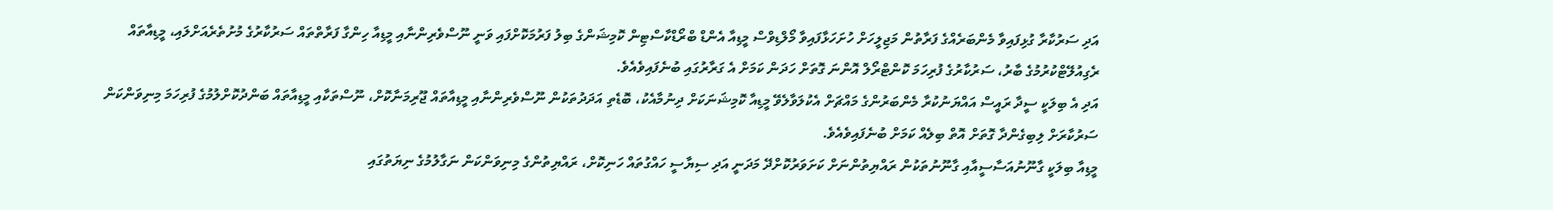އަދި ސަރުކާރާ ގުޅިފައިވާ މެންބަރެއްގެ ފަރާތުން މަޖިލީހަށް ހުށަހަޅާފައިވާ މޯލްޑިވްސް މީޑިއާ އެންޑް ބްރޯޑްކާސްޓިން ކޮމިޝަންގެ ބިލު ފަރުމަކޮށްފައި ވަނީ ނޫސްވެރިންނާއި މީޑިއާ ހިންގާ ފަރާތްތައް ސަރުކާރުގެ މުށުތެރެއަށްލައި، މީޑިއާތައް ރެގިއުލޭޓްކުރުމުގެ ބާރު، ސަރުކާރުގެ ފުރިހަމަ ކޮންޓްރޯލް އޮންނަ ގޮތަށް ހަދަން ކަމަށް އެ ގަރާރުގައި ބުނެފައިވެއެވެ.
އަދި އެ ބިލަކީ ސީދާ ރައީސް އައްޔަނުކުރާ މެންބަރުންގެ މައްޗަށް އެކުލަވާލެވޭ މީޑިއާ ކޮމިޝަނަކަށް ދިނުމާއެކު، ބޮޑެތި އަދަދުތަކުން ނޫސްވެރިންނާއި މީޑިއާތައް ޖޫރިމަނާކޮށް، ނޫސްތަކާއި މީޑިއާތައް ބަންދުކޮށްލުމުގެ ފުރިހަމަ މިނިވަންކަން ސަރުކާރަށް ލިބިގެންދާ ގޮތަށް އޮތް ބިލެއް ކަމަށް ބުނެފައިވެއެވެ.
މީޑިއާ ބިލަކީ ގާނޫނުއަސާސީއާއި ގާނޫނުތަކުން ރައްޔިތުންނަށް ކަށަވަރުކޮށްދޭ މަދަނީ އަދި ސިޔާސީ ހައްގުތައް ހަނިކޮށް، ރައްޔިތުންގެ މިނިވަންކަން ނަގާލުމުގެ ނިޔަތުގައި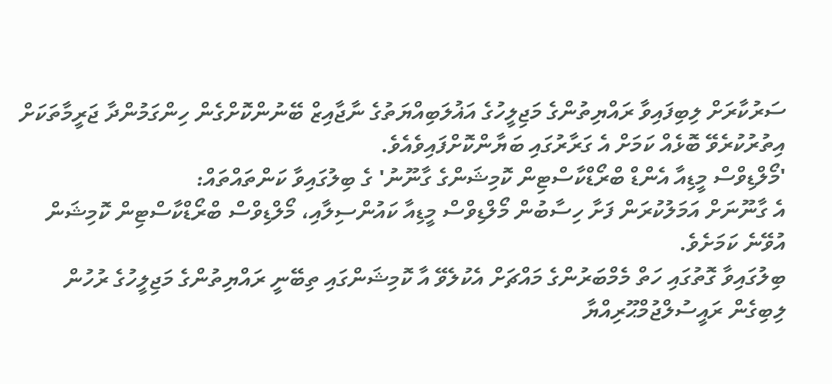ސަރުކާރަށް ލިބިފައިވާ ރައްޔިތުންގެ މަޖިލީހުގެ އަޣުލަބިއްޔަތުގެ ނާޖާއިޒް ބޭނުންކޮށްގެން ހިންގަމުންދާ ޖަރީމާތަކަށް އިތުރުކުރެވޭ ބޮޅެއް ކަމަށް އެ ގަރާރުގައި ބަޔާންކޮށްފައިވެއެވެ.
'މޯލްޑިވްސް މީޑިއާ އެންޑް ބްރޯޑްކާސްޓިން ކޮމިޝަންގެ ގާނޫނު' ގެ ބިލުގައިވާ ކަންތައްތައް:
އެ ގާނޫނަށް އަމަލުކުރަން ފަށާ ހިސާބުން މޯލްޑިވްސް މީޑިއާ ކައުންސިލާއި، މޯލްޑިވްސް ބްރޯޑްކާސްޓިން ކޮމިޝަން އުވޭނެ ކަމަށެވެ.
ބިލުގައިވާ ގޮތުގައި ހަތް މެމްބަރުންގެ މައްޗަށް އެކުލެވޭ އާ ކޮމިޝަންގައި ތިބޭނީ ރައްޔިތުންގެ މަޖިލީހުގެ ރުހުން ލިބިގެން ރައީސުލްޖުމްޙޫރިއްޔާ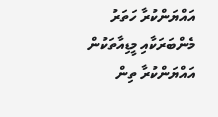އައްޔަންކުރާ ހަތަރު މެންބަރަކާއި މީޑިއާތަކުން އައްޔަންކުރާ ތިން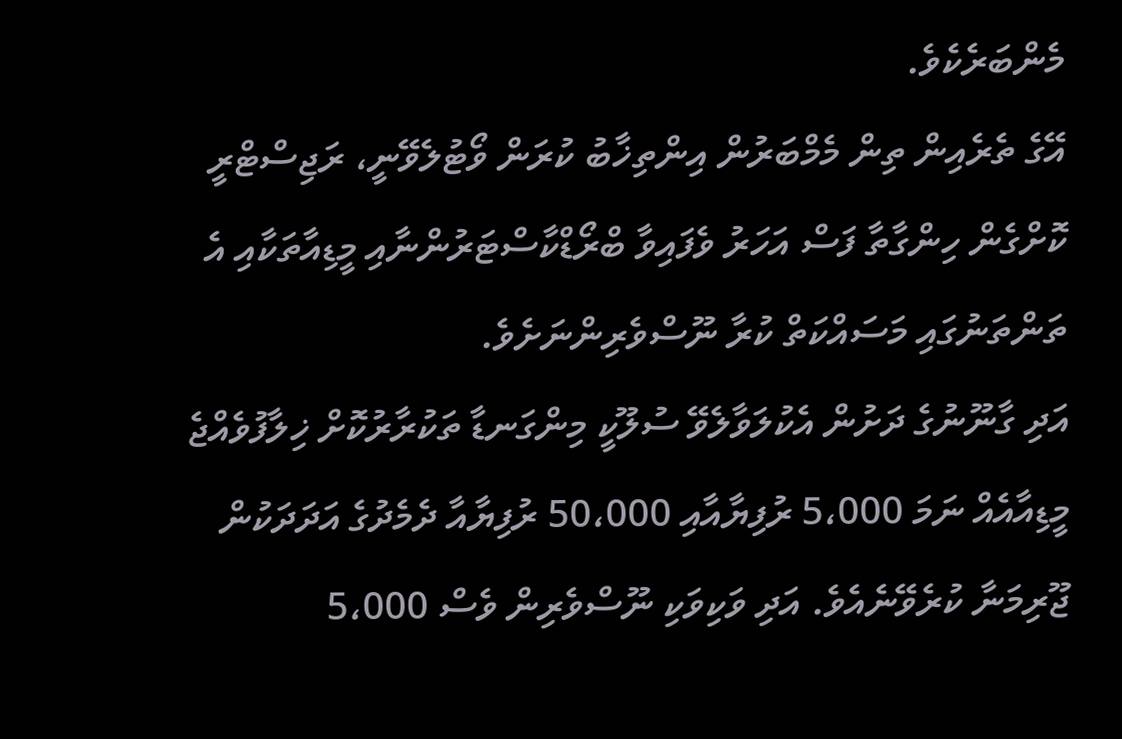މެންބަރެކެވެ.
އޭގެ ތެރެއިން ތިން މެމްބަރުން އިންތިޚާބު ކުރަން ވޯޓުލެވޭނީ، ރަޖިސްޓްރީ ކޮށްގެން ހިންގާތާ ފަސް އަހަރު ވެފައިވާ ބްރޯޑްކާސްޓަރުންނާއި މީޑިއާތަކާއި އެ ތަންތަނުގައި މަސައްކަތް ކުރާ ނޫސްވެރިންނަށެވެ.
އަދި ގާނޫނުގެ ދަށުން އެކުލަވާލެވޭ ސުލޫކީ މިންގަނޑާ ތަކުރާރުކޮށް ޚިލާފުވެއްޖެ މީޑިއާއެއް ނަމަ 5،000 ރުފިޔާއާއި 50،000 ރުފިޔާއާ ދެމެދުގެ އަދަދަކުން ޖޫރިމަނާ ކުރެވޭނެއެވެ. އަދި ވަކިވަކި ނޫސްވެރިން ވެސް 5،000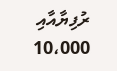ރުފިޔާއާއި 10،000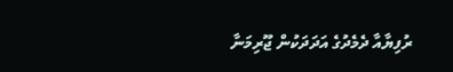ރުފިޔާއާ ދެމެދުގެ އަދަދަކުން ޖޫރިމަނާ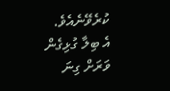ކުރެވޭނެއެވެ.
އެ ބިލާ ގުޅިގެން ވަރަށް ގިނަ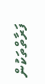ފަރާތްތަކުން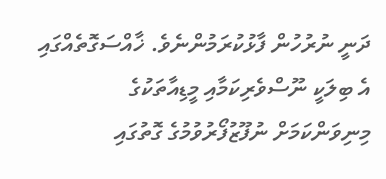ދަނީ ނުރުހުން ފާޅުކުރަމުންނެވެ. ޚާއްސަގޮތެއްގައި އެ ބިލަކީ ނޫސްވެރިކަމާއި މީޑިއާތަކުގެ މިނިވަންކަމަށް ނުފޫޒުފޯރުވުމުގެ ގޮތުގައި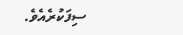ސިފަކުރެއެވެ.